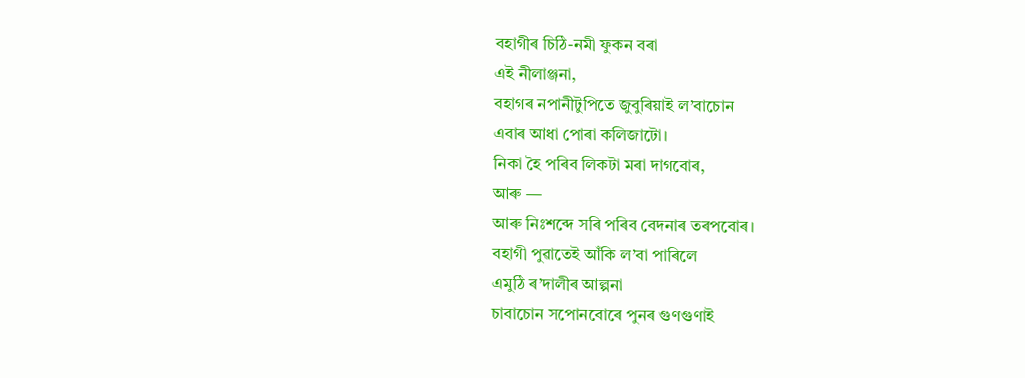বহাগীৰ চিঠি-নমী ফুকন বৰা
এই নীলাঞ্জনা,
বহাগৰ নপানীটুপিতে জুবুৰিয়াই ল’বাচোন
এবাৰ আধা পোৰা কলিজাটো।
নিকা হৈ পৰিব লিকটা মৰা দাগবোৰ,
আৰু —
আৰু নিঃশব্দে সৰি পৰিব বেদনাৰ তৰপবোৰ।
বহাগী পুৱাতেই আঁকি ল’বা পাৰিলে
এমুঠি ৰ’দালীৰ আল্পনা
চাবাচোন সপোনবোৰে পুনৰ গুণগুণাই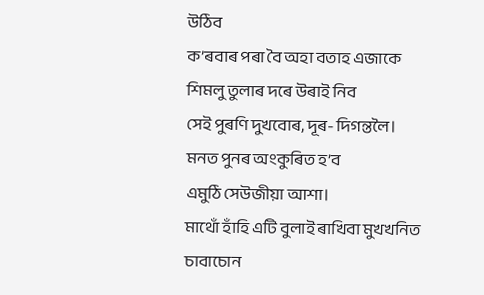উঠিব
ক’ৰবাৰ পৰা বৈ অহা বতাহ এজাকে
শিমলু তুলাৰ দৰে উৰাই নিব
সেই পুৰণি দুখবোৰ, দূৰ- দিগন্তলৈ।
মনত পুনৰ অংকুৰিত হ’ব
এমুঠি সেউজীয়া আশা।
মাথোঁ হাঁহি এটি বুলাই ৰাখিবা মুখখনিত
চাবাচোন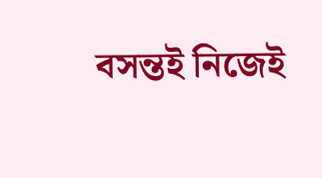বসন্তই নিজেই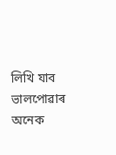লিখি যাব
ভালপোৱাৰ অনেক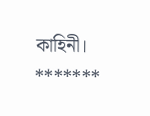কাহিনী।
*******